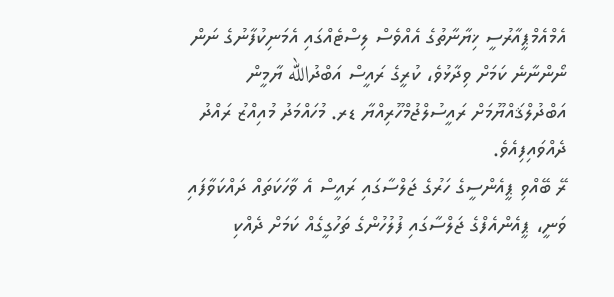އެމްއެމްޕީއާރުސީ ޚިޔާނާތުގެ އެއްވެސް ލިސްޓެއްގައި އެމަނިކުފާނުގެ ނަން ނޯންނާނެ ކަމަށް ވިދާޅުވެ، ކުރީގެ ރައީސް އަބްދުالله ޔާމީން އަބްދުލްޤައްޔޫމަށް ރައީސުލްޖުމްހޫރިއްޔާ ޑރ. މުހައްމަދު މުއިއްޒު ރައްދު ދެއްވައިފިއެވެ.
ރޭ ބޭއްވި ޕީއެންސީގެ ހަރުގެ ޖަލްސާގައި ރައީސް އެ ވާހަކަތައް ދައްކަވާފައި ވަނީ، ޕީއެންއެފްގެ ޖަލްސާގައި ފުލުހުންގެ ތަހުގީގެއް ކަމަށް ދެއްކި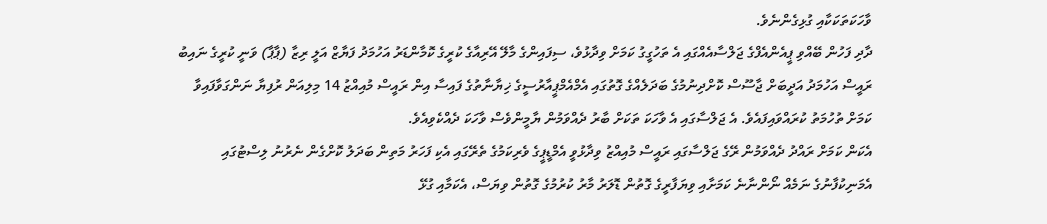ވާހަކަތަކަކާއި ގުޅިގެންނެވެ.
ދާދި ފަހުން ބޭއްވި ޕީއެންއެފްގެ ޖަލްސާއެއްގައި އެ ތަހުގީގު ކަމަށް ވިދާޅުވެ، ސިފައިންގެ މާލޭ އޭރިއާގެ ކުރީގެ ކޮމާންޑަރު އަހުމަދު ފަޔާޒް އަލީ ރިޒާ (ޕާޕާ) ވަނީ ކުރީގެ ނައިބު ރައީސް އަހުމަދު އަދީބަށް ޖާސޫސް ކޮށްދިނުމުގެ ބަދަލެއްގެ ގޮތުގައި އެމްއެމްޕީއާރުސީގެ ޚިޔާނާތުގެ ފައިސާ އިން ރައީސް މުއިއްޒު 14 މިލިއަން ރުފިޔާ ނަންގަވާފައިވާ ކަމަށް ތުހުމަތު ކުރައްވައިފައެވެ. އެ ޖަލްސާގައި އެ ވާހަކަ ތަކަށް ބާރު ދެއްވަމުން ޔާމީންވެސް ވާހަކަ ދެއްކެވިއެވެ.
އެކަން ކަމަށް ރައްދު ދެއްވަމުން ރޭގެ ޖަލްސާގައި ރައީސް މުއިއްޒު ވިދާޅުވީ އެމްޑީޕީގެ ވެރިކަމުގެ ތެރޭގައި އެކި ފަހަރު މަތިން ބަދަލު ކޮށްގެން ނެރުނު ލިސްޓުގައި އެމަނިކުފާނުގެ ނަމެއް ނޯންނާނެ ކަމަށާއި ވިޔަފާރީގެ ގޮތުން ޑޮލަރު މާރު ކުރުމުގެ ގޮތުން ވިޔަސް، އެކަމާއި ގުޅޭ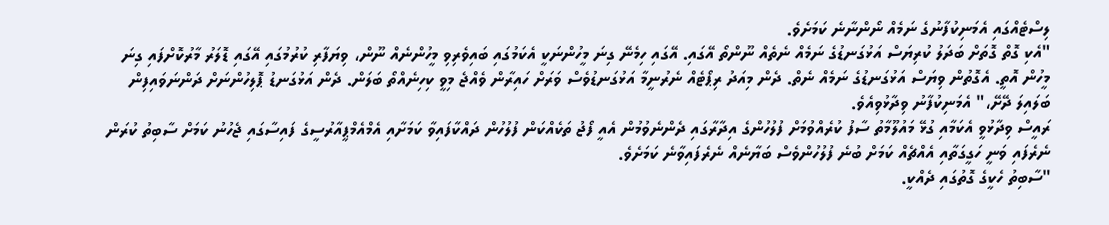ލިސްޓެއްގައި އެމަނިކުފާނުގެ ނަމެއް ނޯންނާނެ ކަމަށެވެ.
"އެކި ގޮތް ގޮތަށް ބަދަލު ކުރިޔަސް އަޅުގަނޑުގެ ނަމެއް ނެތެއް ނޫންތޯ އޭގައި. އޭގައި ހިމެނޭ ގިނަ މީހުންނަކީ އެކަމުގައި ބައިވެރިވި މީހުންނެއް ނޫން، ވިޔަފާރި ކުރުމުގައި އޭގައި ޑޮލަރު މާރުކޮށްފައި ގިނަ މީހުން އޮތީ. އެގޮތުން ވިޔަސް އަޅުގަނޑުގެ ނަމެއް ނެތް. ދެން މިއަދު ރިޕޯޓެއް ނެރުނީމާ އަޅުގަނޑުވެސް ވަރަށް ހައިރާން ވެއްޖެ މިވީ ކިހިނެއްތޯ ބަލަން. ދެން އަޅުގަނޑު ޕޮލިހުންނަށް ދަންނަވައިފިން ބަލައިލަ ދޭށޭ،" އެމަނިކުފާނު ވިދާޅުވިއެވެ.
ރައީސް ވިދާޅުވީ އެކަމާއި ގުޅޭ މައުލޫމާތު ސާފު ކުރެއްވުމަށް ފުލުހުންގެ އިދާރާގައި ދެންނެވުމުން އެއީ ފޯޖު ތަކެއްކަން ފުލުހުން ދައްކާފައިވާ ކަމަށާއި އެމްއެމްޕީއާރުސީގެ ފައިސާގައި ޖެހުނު ކަމަށް ސާބިތު ކުރަން ނެރެފައި ވަނީ ހަގީގަތާއި އެއްޗެއް ކަމަށް ބުނެ ފުލުހުންވެސް ބަޔާނެއް ނެރެފައިވާނެ ކަމަށެވެ.
"ސާބިތު ހެކީގެ ގޮތުގައި ދެއްކީ.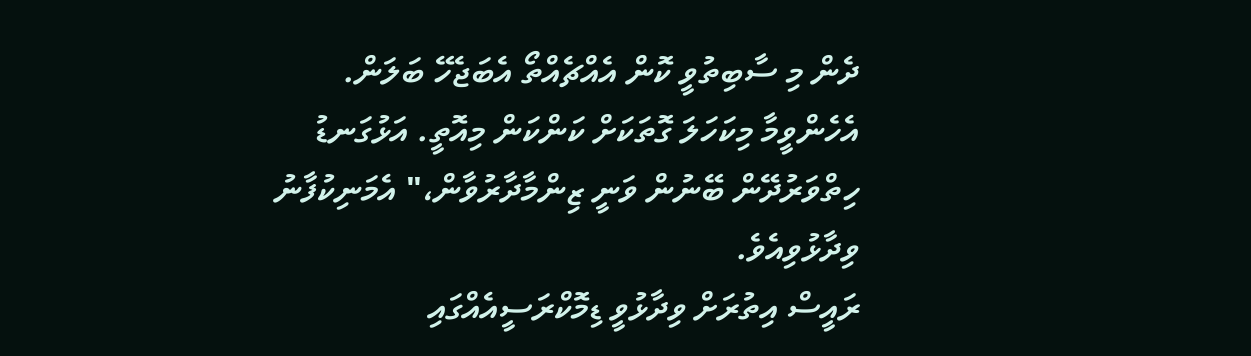ދެން މި ސާބިތުވީ ކޮން އެއްޗެއްތޯ އެބަޖެހޭ ބަލަން. އެހެންވީމާ މިކަހަލަ ގޮތަކަށް ކަންކަން މިއޮތީ. އަޅުގަނޑު ހިތްވަރުދޭން ބޭނުން ވަނީ ޒިންމާދާރުވާން،" އެމަނިކުފާނު ވިދާޅުވިއެވެ.
ރައީސް އިތުރަށް ވިދާޅުވީ ޑިމޮކްރަސީއެއްގައި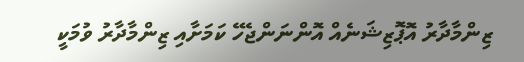ޒިންމާދާރު އޮޕޮޒިޝަނެއް އޮންނަންޖެހޭ ކަމަށާއި ޒިންމާދާރު ވުމަކީ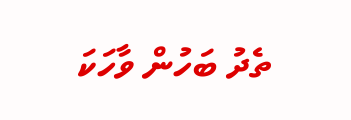ތެދު ބަހުން ވާހަކަ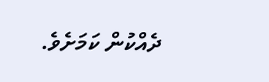ދެއްކުން ކަމަށެވެ.